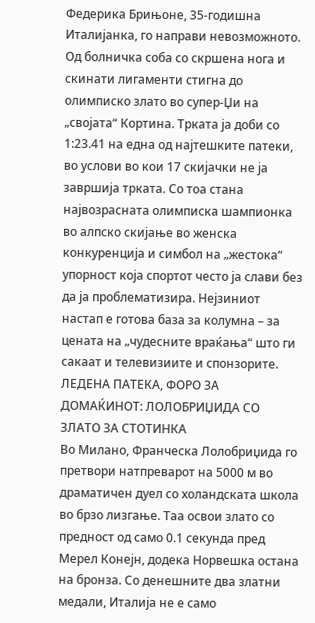Федерика Брињоне, 35-годишна Италијанка, го направи невозможното. Од болничка соба со скршена нога и скинати лигаменти стигна до олимписко злато во супер-Џи на „својата“ Кортина. Трката ја доби со 1:23.41 на една од најтешките патеки, во услови во кои 17 скијачки не ја завршија трката. Со тоа стана највозрасната олимписка шампионка во алпско скијање во женска конкуренција и симбол на „жестока“ упорност која спортот често ја слави без да ја проблематизира. Нејзиниот настап е готова база за колумна – за цената на „чудесните враќања“ што ги сакаат и телевизиите и спонзорите.
ЛЕДЕНА ПАТЕКА, ФОРО ЗА ДОМАЌИНОТ: ЛОЛОБРИЏИДА СО ЗЛАТО ЗА СТОТИНКА
Во Милано, Франческа Лолобриџида го претвори натпреварот на 5000 м во драматичен дуел со холандската школа во брзо лизгање. Таа освои злато со предност од само 0.1 секунда пред Мерел Конејн, додека Норвешка остана на бронза. Со денешните два златни медали, Италија не е само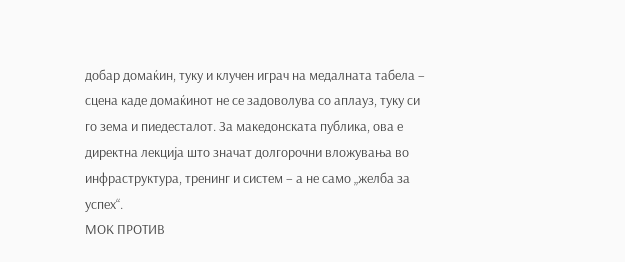добар домаќин, туку и клучен играч на медалната табела – сцена каде домаќинот не се задоволува со аплауз, туку си го зема и пиедесталот. За македонската публика, ова е директна лекција што значат долгорочни вложувања во инфраструктура, тренинг и систем – а не само „желба за успех“.
МОК ПРОТИВ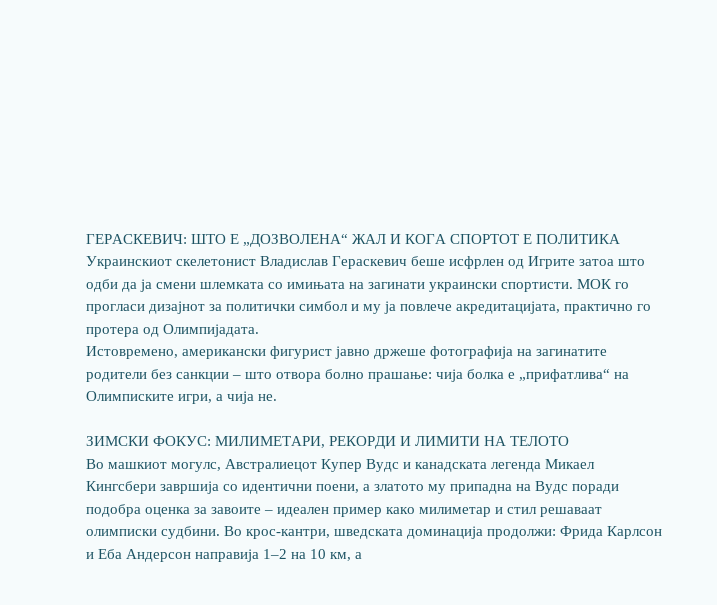ГЕРАСКЕВИЧ: ШТО Е „ДОЗВОЛЕНА“ ЖАЛ И КОГА СПОРТОТ Е ПОЛИТИКА
Украинскиот скелетонист Владислав Гераскевич беше исфрлен од Игрите затоа што одби да ја смени шлемката со имињата на загинати украински спортисти. МОК го прогласи дизајнот за политички симбол и му ја повлече акредитацијата, практично го протера од Олимпијадата.
Истовремено, американски фигурист јавно држеше фотографија на загинатите родители без санкции – што отвора болно прашање: чија болка е „прифатлива“ на Олимписките игри, а чија не.

ЗИМСКИ ФОКУС: МИЛИМЕТАРИ, РЕКОРДИ И ЛИМИТИ НА ТЕЛОТО
Во машкиот могулс, Австралиецот Купер Вудс и канадската легенда Микаел Кингсбери завршија со идентични поени, а златото му припадна на Вудс поради подобра оценка за завоите – идеален пример како милиметар и стил решаваат олимписки судбини. Во крос-кантри, шведската доминација продолжи: Фрида Карлсон и Еба Андерсон направија 1–2 на 10 км, а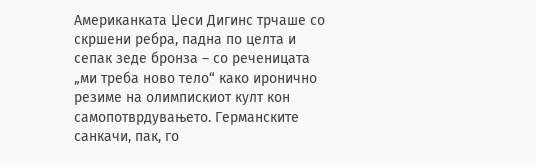Американката Џеси Дигинс трчаше со скршени ребра, падна по целта и сепак зеде бронза – со реченицата „ми треба ново тело“ како иронично резиме на олимпискиот култ кон самопотврдувањето. Германските санкачи, пак, го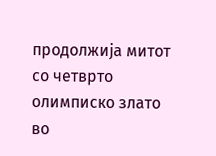продолжија митот со четврто олимписко злато во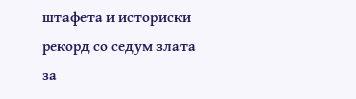штафета и историски рекорд со седум злата за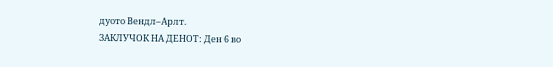дуото Вендл–Арлт.
ЗАКЛУЧОК НА ДЕНОТ: Ден 6 во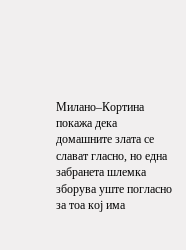Милано–Кортина покажа дека домашните злата се слават гласно, но една забранета шлемка зборува уште погласно за тоа кој има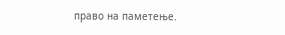право на паметење.